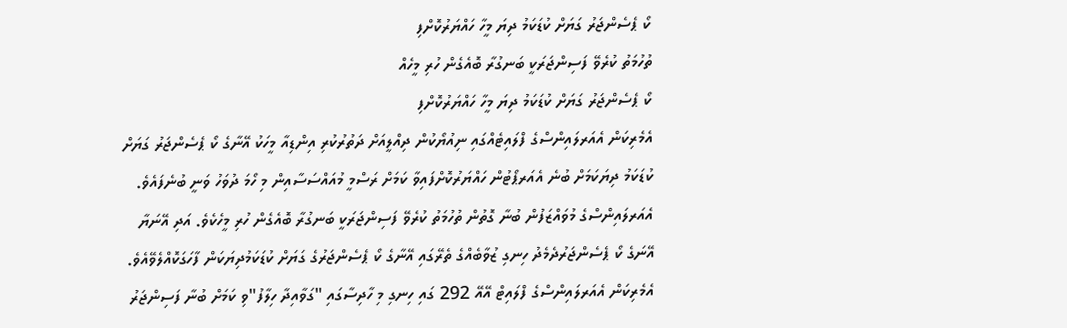ކޯ ޕެސެންޖަރު ގަޔަށް ކުޑަކަމު ދިޔަ މީހާ ހައްޔަރުކޮށްފި
ތުހުމަތު ކުރެވޭ ފަސިންޖަރަކީ ބަނގުރާ ބޮއެގެން ހުރި މީހެއް
ކޯ ޕެސެންޖަރު ގަޔަށް ކުޑަކަމު ދިޔަ މީހާ ހައްޔަރުކޮށްފި
އެމެރިކަން އެއަރލައިންސްގެ ފްލައިޓެއްގައި ނިއުޔޯކުން ދިއްލީއަށް ދަތުރުކުރި އިންޑިއާ މީހަކު އޭނާގެ ކޯ ޕެސެންޖަރު ގަޔަށް ކުޑަކަމު ދިޔަކަމަށް ބުނެ އެއަރޕޯޓުން ހައްޔަރުކޮށްފައިވާ ކަމަށް ރަސްމީ މުއައްސަސާއިން މި ހޯމަ ދުވަހު ވަނީ ބުނެފައެވެ.
އެއަރލައިންސްގެ މުވައްޒަފުން ބުނާ ގޮތުން ތުހުމަތު ކުރެވޭ ފަސިންޖަރަކީ ބަނގުރާ ބޮއެގެން ހުރި މީހެކެވެ. އަދި އޭނަޔާ އޭނަގެ ކޯ ޕެސެންޖަރުދެމެދު ހިނގި ޒުވާބެއްގެ ތެރޭގައި އޭނާގެ ކޯ ޕެސެންޖަރުގެ ގަޔަށް ކުޑަކަމުދިޔަކަން ފާހަގަކޮއްލެވޭއެވެ. އެމެރިކަން އެއަރލައިންސްގެ ފްލައިޓް އޭއޭ 292 ގައި ހިނގި މި ހާދިސާގައި "ގަވާއިދާ ހިލާފު"ވި ކަމަށް ބުނާ ފަސިންޖަރު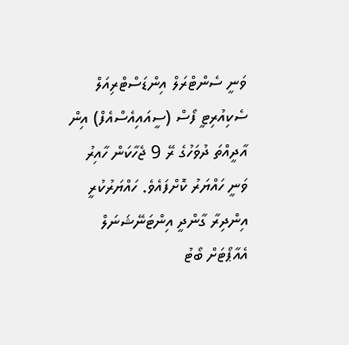ވަނީ ސެންޓްރަލް އިންޑަސްޓްރިއަލް ސެކިއުރިޓީ ފޯސް (ސީއައިއެސްއެފް) އިން އާދީއްތަ ދުވަހުގެ ރޭ 9 ޖެހާކަން ހާއިރު ވަނީ ހައްޔަރު ކޮށްފައެވެ. ހައްޔަރުކުރީ އިންދިރާ ގާންދީ އިންޓަނޭޝަނަލް އެއާޕޯޓަށް ބޯޓު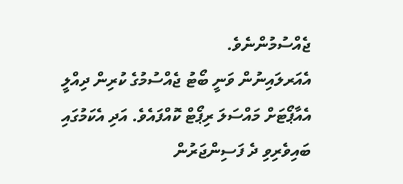ޖެއްސުމުންނެވެ.
އެއަރލައިނުން ވަނީ ބޯޓު ޖެއްސުމުގެ ކުރިން ދިއްލީ އެއާޕޯޓަށް މައްސަލަ ރިޕޯޓް ކޮއްފައެވެ. އަދި އެކަމުގައި ބައިވެރިވި ދެ ފަސިންޖަރުން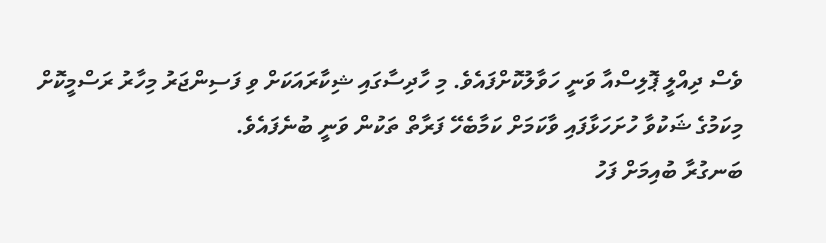ވެސް ދިއްލީ ޕޮލިސްއާ ވަނީ ހަވާލުކޮށްފައެވެ. މި ހާދިސާގައި ޝިކާރައަކަށް ވި ފަސިންޖަރު މިހާރު ރަސްމީކޮށް މިކަމުގެ ޝަކުވާ ހުށަހަޅާފައި ވާކަމަށް ކަމާބެހޭ ފަރާތް ތަކުން ވަނީ ބުނެފައެވެ.
ބަނގުރާ ބުއިމަށް ފަހު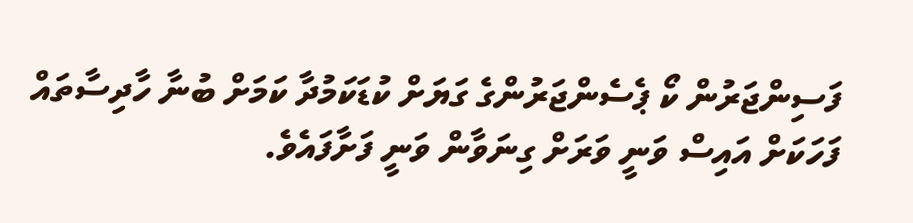ފަސިންޖަރުން ކޯ ޕެސެންޖަރުންގެ ގަޔަށް ކުޑަކަމުދާ ކަމަށް ބުނާ ހާދިސާތައް ފަހަކަށް އައިސް ވަނީ ވަރަށް ގިނަވާން ވަނީ ފަށާފައެވެ.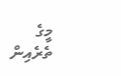މީގެ ތެރެއިން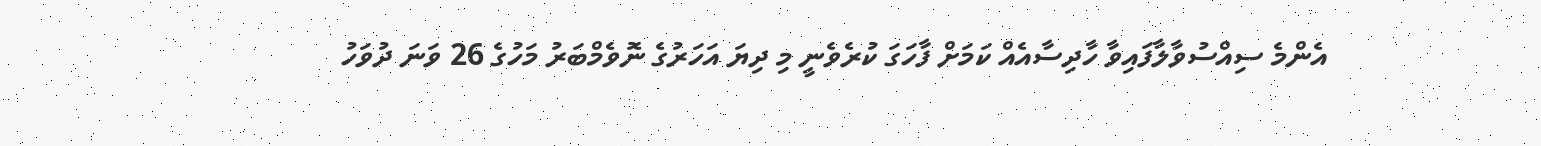އެންމެ ސިއްސުވާލާފައިވާ ހާދިސާއެއް ކަމަށް ފާހަގަ ކުރެވެނީ މި ދިޔަ އަހަރުގެ ނޮވެމްބަރު މަހުގެ 26 ވަނަ ދުވަހު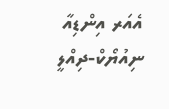އެއަރ އިންޑިއާ ނިއުޔޯކް-ދިއްލީ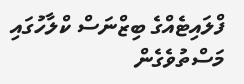ފްލައިޓެއްގެ ބިޒްނަސް ކްލާހުގައި މަސްތުވެގެން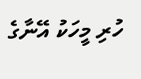ހުރި މީހަކު އޭނާގެ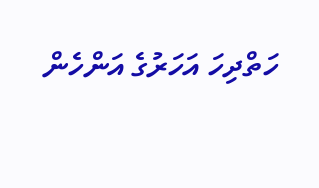ހަތްދިހަ އަހަރުގެ އަންހެން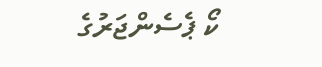ކޯ ޕެސެންޖަރުގެ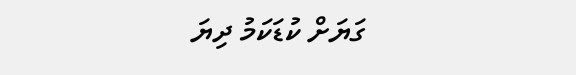ގަޔަށް ކުޑަކަމު ދިޔަ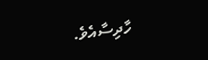ހާދިސާއެވެ.